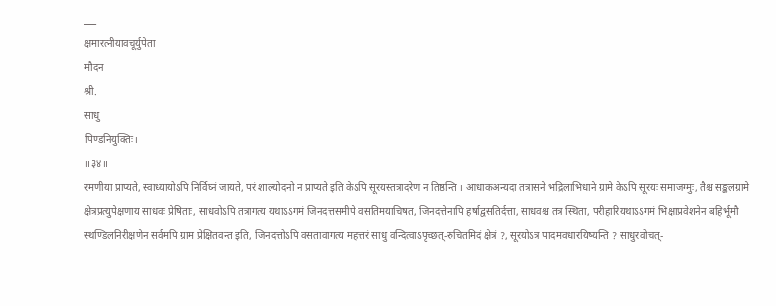___
क्षमारत्नीयावचूर्युपेता
मौदन
श्री.
साधु
पिण्डनियुक्तिः।
॥३४॥
रमणीया प्राप्यते, स्वाध्यायोऽपि निर्विघ्नं जायते, परं शाल्योदनो न प्राप्यते इति केऽपि सूरयस्तत्रादरेण न तिष्ठन्ति । आधाकअन्यदा तत्रासने भद्रिलाभिधाने ग्रामे केऽपि सूरयः समाजग्मुः, तैश्च सङ्कलग्रामे क्षेत्रप्रत्युपेक्षणाय साधवः प्रेषिताः, साधवोऽपि तत्रागत्य यथाऽऽगमं जिनदत्तसमीपे वसतिमयाचिषत, जिनदत्तेनापि हर्षाद्वसतिर्दत्ता, साधवश्च तत्र स्थिता, परीहारियथाऽऽगमं भिक्षाप्रवेशनेन बहिर्भूमौ स्थण्डिलनिरीक्षणेन सर्वमपि ग्राम प्रेक्षितवन्त इति, जिनदत्तोऽपि वसतावागत्य महत्तरं साधु वन्दित्वाऽपृच्छत्-रुचितमिदं क्षेत्रं ?, सूरयोऽत्र पादमवधारयिष्यन्ति ? साधुरवोचत्-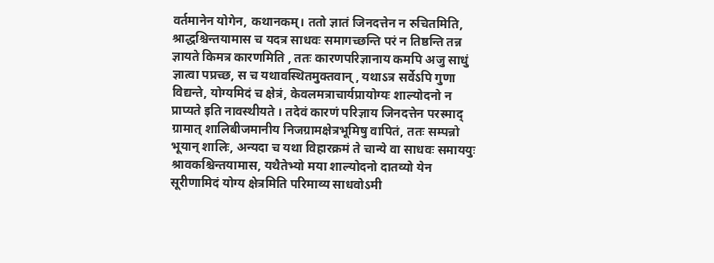वर्तमानेन योगेन, कथानकम्। ततो ज्ञातं जिनदत्तेन न रुचितमिति, श्राद्धश्चिन्तयामास च यदत्र साधवः समागच्छन्ति परं न तिष्ठन्ति तन्न ज्ञायते किमत्र कारणमिति , ततः कारणपरिज्ञानाय कमपि अजु साधुं ज्ञात्वा पप्रच्छ, स च यथावस्थितमुक्तवान् , यथाऽत्र सर्वेऽपि गुणा विद्यन्ते, योग्यमिदं च क्षेत्रं, केवलमत्राचार्यप्रायोग्यः शाल्योदनो न प्राप्यते इति नावस्थीयते । तदेवं कारणं परिज्ञाय जिनदत्तेन परस्माद् ग्रामात् शालिबीजमानीय निजग्रामक्षेत्रभूमिषु वापितं, ततः सम्पन्नो भूयान् शालिः, अन्यदा च यथा विहारक्रमं ते चान्ये वा साधवः समाययुः श्रावकश्चिन्तयामास, यथैतेभ्यो मया शाल्योदनो दातव्यो येन सूरीणामिदं योग्य क्षेत्रमिति परिमाव्य साधवोऽमी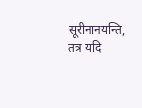सूरीनानयन्ति, तत्र यदि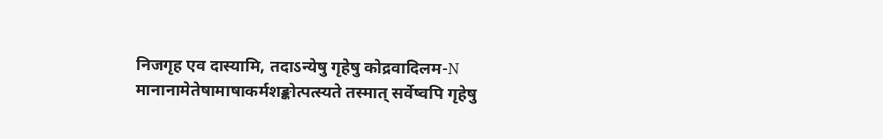निजगृह एव दास्यामि, तदाऽन्येषु गृहेषु कोद्रवादिलम-N मानानामेतेषामाषाकर्मशङ्कोत्पत्स्यते तस्मात् सर्वेष्वपि गृहेषु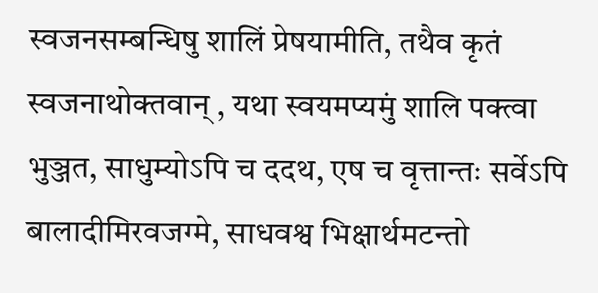स्वजनसम्बन्धिषु शालिं प्रेषयामीति, तथैव कृतं स्वजनाथोक्तवान् , यथा स्वयमप्यमुं शालि पक्त्वा भुञ्जत, साधुम्योऽपि च ददथ, एष च वृत्तान्तः सर्वेऽपि बालादीमिरवजग्मे, साधवश्व भिक्षार्थमटन्तो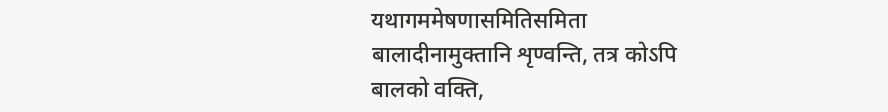यथागममेषणासमितिसमिता बालादीनामुक्तानि शृण्वन्ति, तत्र कोऽपि बालको वक्ति,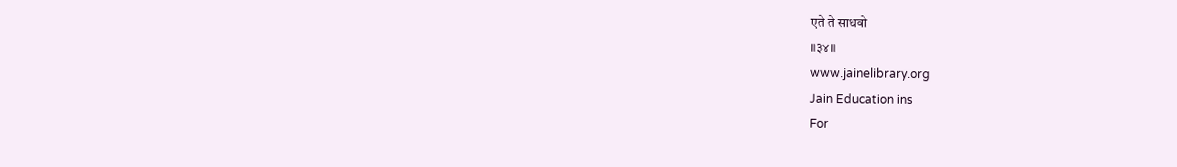एते ते साधवो
॥३४॥
www.jainelibrary.org
Jain Education ins
For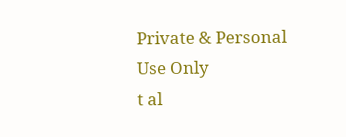Private & Personal Use Only
t al